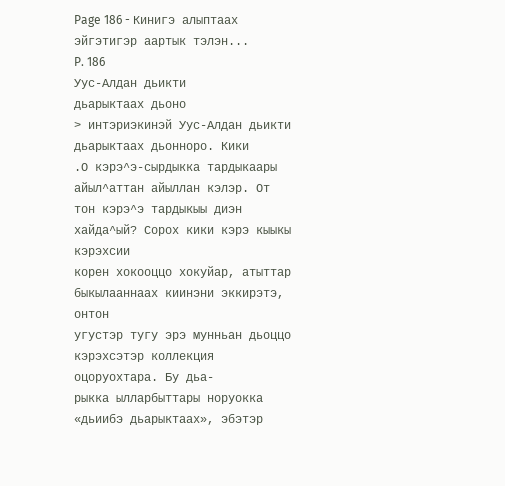Page 186 - Кинигэ алыптаах эйгэтигэр аартык тэлэн...
P. 186
Уус-Алдан дьикти
дьарыктаах дьоно
> интэриэкинэй Уус-Алдан дьикти дьарыктаах дьонноро. Кики
.О кэрэ^э-сырдыкка тардыкаары айыл^аттан айыллан кэлэр. От
тон кэрэ^э тардыкыы диэн хайда^ый? Сорох кики кэрэ кыыкы кэрэхсии
корен хокооццо хокуйар, атыттар быкылааннаах киинэни эккирэтэ, онтон
угустэр тугу эрэ мунньан дьоццо кэрэхсэтэр коллекция оцоруохтара. Бу дьа-
рыкка ылларбыттары норуокка «дьиибэ дьарыктаах», эбэтэр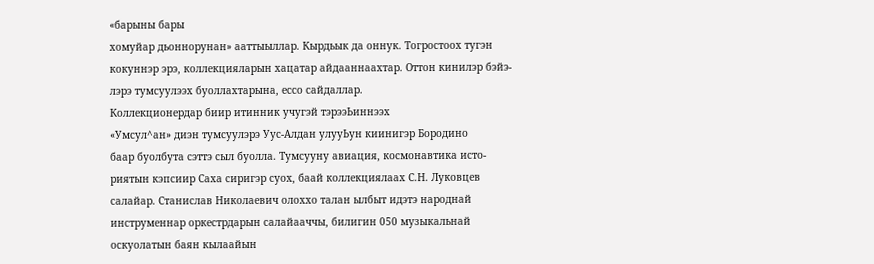«барыны бары
хомуйар дьоннорунан» ааттыыллар. Кырдьык да оннук. Тогростоох тугэн
кокуннэр эрэ, коллекцияларын хацатар айдааннаахтар. Оттон кинилэр бэйэ-
лэрэ тумсуулээх буоллахтарына, ессо сайдаллар.
Коллекционердар биир итинник учугэй тэрээЬиннээх
«Умсул^ан» диэн тумсуулэрэ Уус-Алдан улууЬун киинигэр Бородино
баар буолбута сэттэ сыл буолла. Тумсууну авиация, космонавтика исто-
риятын кэпсиир Саха сиригэр суох, баай коллекциялаах С.Н. Луковцев
салайар. Станислав Николаевич олоххо талан ылбыт идэтэ народнай
инструменнар оркестрдарын салайааччы, билигин 050 музыкальнай
оскуолатын баян кылаайын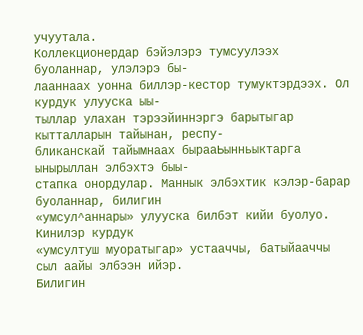учуутала.
Коллекционердар бэйэлэрэ тумсуулээх буоланнар, улэлэрэ бы-
лааннаах уонна биллэр-кестор тумуктэрдээх. Ол курдук улууска ыы-
тыллар улахан тэрээйиннэргэ барытыгар кытталларын тайынан, респу-
бликанскай тайымнаах бырааЬынньыктарга ынырыллан элбэхтэ быы-
стапка онордулар. Маннык элбэхтик кэлэр-барар буоланнар, билигин
«умсул^аннары» улууска билбэт кийи буолуо. Кинилэр курдук
«умсултуш муоратыгар» устааччы, батыйааччы сыл аайы элбээн ийэр.
Билигин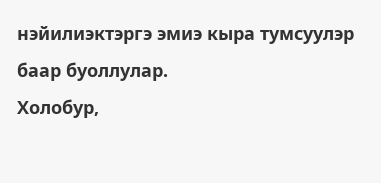нэйилиэктэргэ эмиэ кыра тумсуулэр баар буоллулар.
Холобур,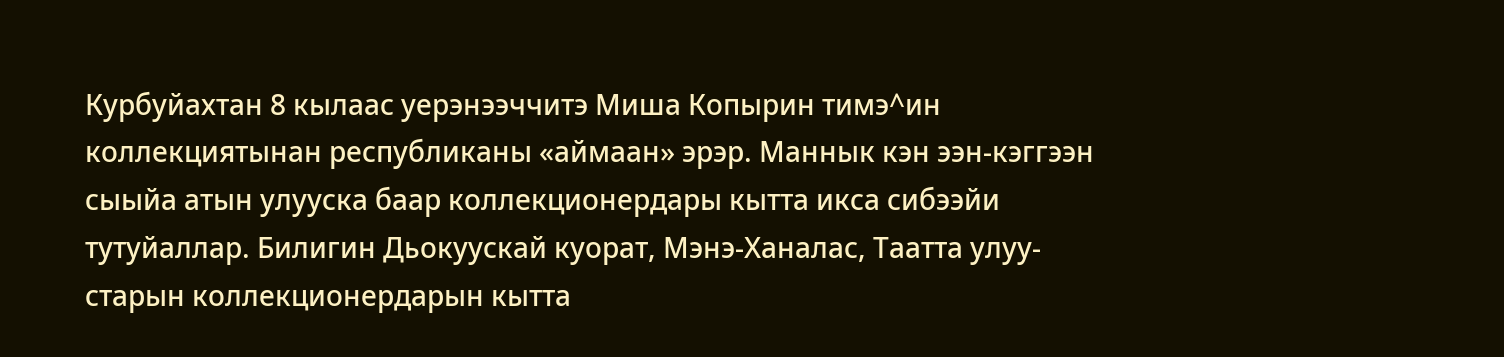Курбуйахтан 8 кылаас уерэнээччитэ Миша Копырин тимэ^ин
коллекциятынан республиканы «аймаан» эрэр. Маннык кэн ээн-кэггээн
сыыйа атын улууска баар коллекционердары кытта икса сибээйи
тутуйаллар. Билигин Дьокуускай куорат, Мэнэ-Ханалас, Таатта улуу-
старын коллекционердарын кытта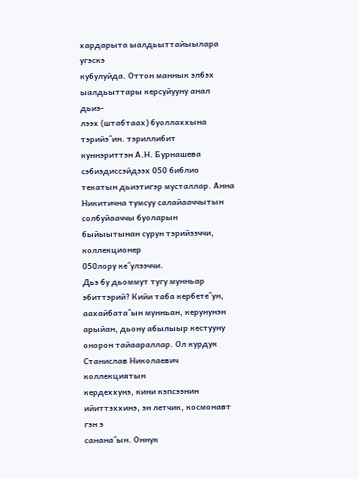хардарыта ыалдьыттайыылара угэскэ
кубулуйда. Оттон маннык элбэх ыалдьыттары керсуйууну анал дьиэ-
лээх (штабтаах) буоллаххына тэрийэ^ин. тэриллибит
куннэриттэн А.Н. Бурнашева сэбиэдиссэйдээх 050 библио
текатын дьиэтигэр мусталлар. Анна Никитична тумсуу салайааччытын
солбуйааччы буоларын быйыытынан сурун тэрийээччи, коллекционер
050лору ке^улээччи.
Дьэ бу дьоммут тугу мунньар эбиттэрий? Кийи таба кербете^ун,
аахайбата^ын мунньан, керунунэн арыйан, дьону абылыыр кестууну
онорон тайаараллар. Ол курдук Станислав Николаевич коллекциятын
кердеххунэ, кини кэпсээнин ийиттэххинэ, эн летчик, космонавт гэн э
санана^ын. Оннук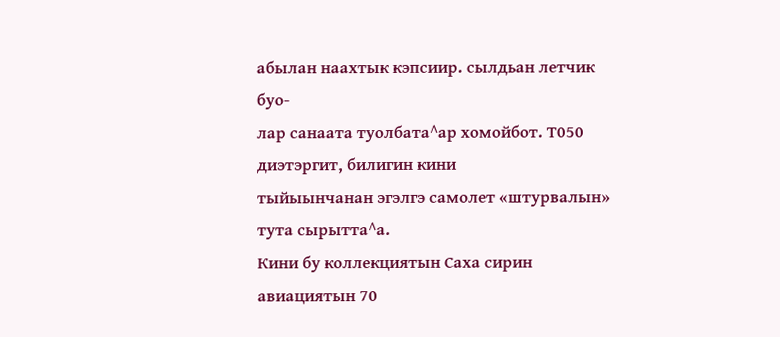абылан наахтык кэпсиир. сылдьан летчик буо-
лар санаата туолбата^ар хомойбот. Т050 диэтэргит, билигин кини
тыйыынчанан эгэлгэ самолет «штурвалын» тута сырытта^а.
Кини бу коллекциятын Саха сирин авиациятын 70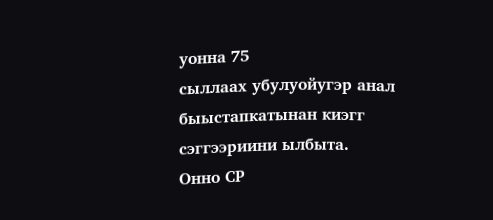уонна 75
сыллаах убулуойугэр анал быыстапкатынан киэгг сэггээриини ылбыта.
Онно СР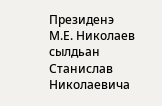Президенэ М.Е. Николаев сылдьан Станислав Николаевича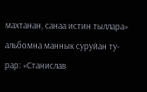махтанан, санаа истин тыллара» альбомна маннык суруйан ту-
рар: «Станислав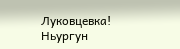Луковцевка! Ньургун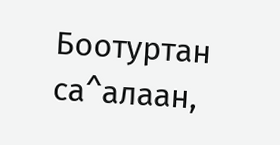Боотуртан са^алаан,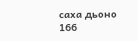саха дьоно
166